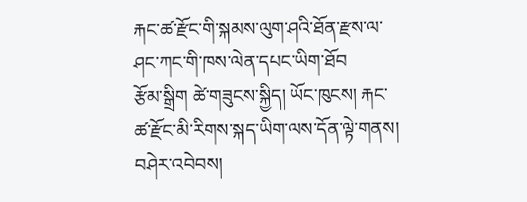རྐང་ཚ་རྫོང་གི་སྐམས་ལུག་ཤའི་ཐོན་རྫས་ལ་ཤང་ཀང་གི་ཁས་ལེན་དཔང་ཡིག་ཐོབ
རྩོམ་སྒྲིག ཚེ་གཟུངས་སྐྱིད། ཡོང་ཁུངས། རྐང་ཚ་རྫོང་མི་རིགས་སྐད་ཡིག་ལས་དོན་ལྟེ་གནས།  བཤེར་འབེབས།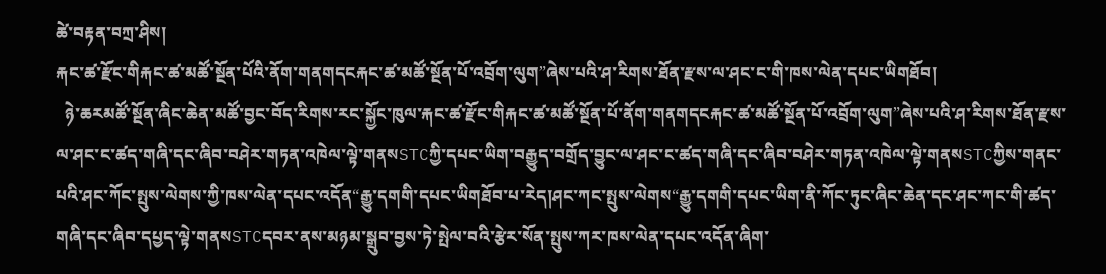ཚེ་བརྟན་བཀྲ་ཤིས།
རྐང་ཚ་རྫོང་གིརྐང་ཚ་མཚོ་སྔོན་པོའི་ནོག་གནགདངརྐང་ཚ་མཚོ་སྔོན་པོ་འབྲོག་ལུག”ཞེས་པའི་ཤ་རིགས་ཐོན་རྫས་ལ་ཤང་ང་གི་ཁས་ལེན་དཔང་ཡིགཐོབ།
  ཉེ་ཆརམཚོ་སྔོན་ཞིང་ཆེན་མཚོ་བྱང་བོད་རིགས་རང་སྐྱོང་ཁུལ་རྐང་ཚ་རྫོང་གིརྐང་ཚ་མཚོ་སྔོན་པོ་ནོག་གནགདངརྐང་ཚ་མཚོ་སྔོན་པོ་འབྲོག་ལུག”ཞེས་པའི་ཤ་རིགས་ཐོན་རྫས་ལ་ཤང་ང་ཚད་གཞི་དང་ཞིབ་བཤེར་གཏན་འཁེལ་ལྟེ་གནསSTCཀྱི་དཔང་ཡིག་བརྒྱུད་བགྲོད་བྱུང་ལ་ཤང་ང་ཚད་གཞི་དང་ཞིབ་བཤེར་གཏན་འཁེལ་ལྟེ་གནསSTCཀྱིས་གནང་པའི་ཤང་ཀོང་སྤུས་ལེགས་ཀྱི་ཁས་ལེན་དཔང་འདོན“རྒྱུ་དགགི་དཔང་ཡིགཐོབ་པ་རེད།ཤང་ཀང་སྤུས་ལེགས“རྒྱུ་དགགི་དཔང་ཡིག་ནི་ཀོང་ཏུང་ཞིང་ཆེན་དང་ཤང་ཀང་གི་ཚད་གཞི་དང་ཞིབ་དཔྱད་ལྟེ་གནསSTCདབར་ནས་མཉམ་སྒྲུབ་བྱས་ཏེ་སྤེལ་བའི་རྩེར་སོན་སྤུས་ཀར་ཁས་ལེན་དཔང་འདོན་ཞིག་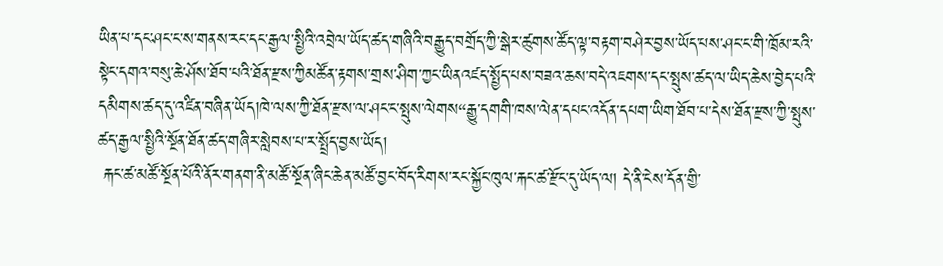ཡིན་པ་དང་ཤང་ང་ས་གནས་རང་དང་རྒྱལ་སྤྱིའི་འབྲེལ་ཡོད་ཚད་གཞིའི་བརྒྱུད་བགྲོད་ཀྱི་སྒེར་ཚུགས་ཚོད་ལྟ་བརྟག་བཤེར་བྱས་ཡོད་པས་ཤང་ང་གི་ཁྲོམ་རའི་སྟེང་དགའ་བསུ་ཆེ་ཤོས་ཐོབ་པའི་ཐོན་རྫས་ཀྱིམཚོན་རྟགས་གྲས་ཤིག་ཀྱང་ཡིནའཛད་སྤྱོད་པས་བཟའ་ཆས་བདེ་འཇགས་དང་སྤུས་ཚད་ལ་ཡིད་ཆེས་བྱེད་པའི་དམིགས་ཚད་དུ་འཛིན་བཞིན་ཡོད།ཁེ་ལས་ཀྱི་ཐོན་རྫས་ལ་ཤང་ང་སྤུས་ལེགས“རྒྱུ་དགགི་ཁས་ལེན་དཔང་འདོན་དཔག་ཡིག་ཐོབ་པ་དེས་ཐོན་རྫས་ཀྱི་སྤུས་ཚད་རྒྱལ་སྤྱིའི་སྔོན་ཐོན་ཚད་གཞིར་སླེབས་པ་ར་སྤྲོད་བྱས་ཡོད།
 རྐང་ཚ་མཚོ་སྔོན་པོའི་ནོར་གནག་ནི་མཚོ་སྔོན་ཞིང་ཆེན་མཚོ་བྱང་བོད་རིགས་རང་སྐྱོང་ཁུལ་རྐང་ཚ་རྫོང་དུ་ཡོད་ལ། དེ་ནི་ངེས་དོན་གྱི་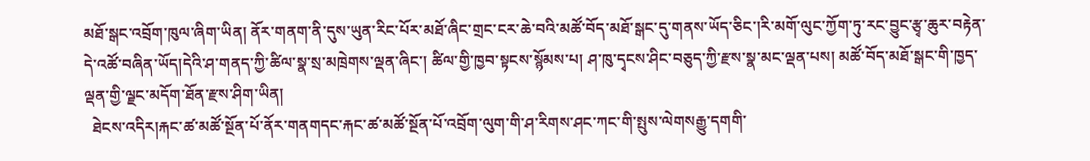མཐོ་སྒང་འབྲོག་ཁུལ་ཞིག་ཡིན། ནོར་གནག་ནི་དུས་ཡུན་རིང་པོར་མཐོ་ཞིང་གྲང་ངར་ཆེ་བའི་མཚོ་བོད་མཐོ་སྒང་དུ་གནས་ཡོད་ཅིང་།རི་མགོ་ལུང་ཀྱོག་ཏུ་རང་བྱུང་རྩྭ་ཆུར་བརྟེན་དེ་འཚོ་བཞིན་ཡོད།དེའི་ཤ་གནད་ཀྱི་ཚིལ་སྣ་སྲ་མཁྲེགས་ལྡན་ཞིང་། ཚིལ་གྱི་ཁྱབ་སྟངས་སྙོམས་པ། ཤ་ཁུ་དྭངས་ཤིང་བཅུད་ཀྱི་རྫས་སྣ་མང་ལྡན་པས། མཚོ་བོད་མཐོ་སྒང་གི་ཁྱད་ལྡན་གྱི་ལྗང་མདོག་ཐོན་རྫས་ཤིག་ཡིན།
  ཐེངས་འདིར།རྐང་ཚ་མཚོ་སྔོན་པོ་ནོར་གནགདང་རྐང་ཚ་མཚོ་སྔོན་པོ་འབྲོག་ལུག་གི་ཤ་རིགས་ཤང་ཀང་གི་སྤུས་ལེགསརྒྱུ་དགགི་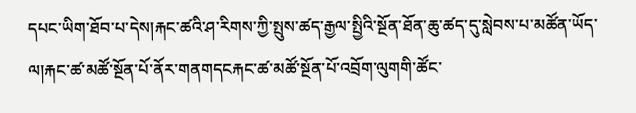དཔང་ཡིག་ཐོབ་པ་དེས།རྐང་ཚའི་ཤ་རིགས་ཀྱི་སྤུས་ཚད་རྒྱལ་སྤྱིའི་སྔོན་ཐོན་ཆུ་ཚད་དུ་སླེབས་པ་མཚོན་ཡོད་ལ།རྐང་ཚ་མཚོ་སྔོན་པོ་ནོར་གནགདངརྐང་ཚ་མཚོ་སྔོན་པོ་འབྲོག་ལུགགི་ཚོང་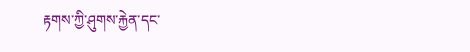རྟགས་ཀྱི་ཤུགས་རྐྱེན་དང་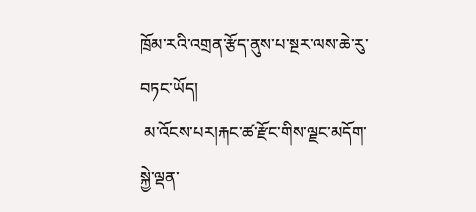ཁྲོམ་རའི་འགྲན་རྩོད་ནུས་པ་སྔར་ལས་ཆེ་རུ་བཏང་ཡོད།
 མ་འོངས་པར།རྐང་ཚ་རྫོང་གིས་ལྗང་མདོག་སྐྱེ་ལྡན་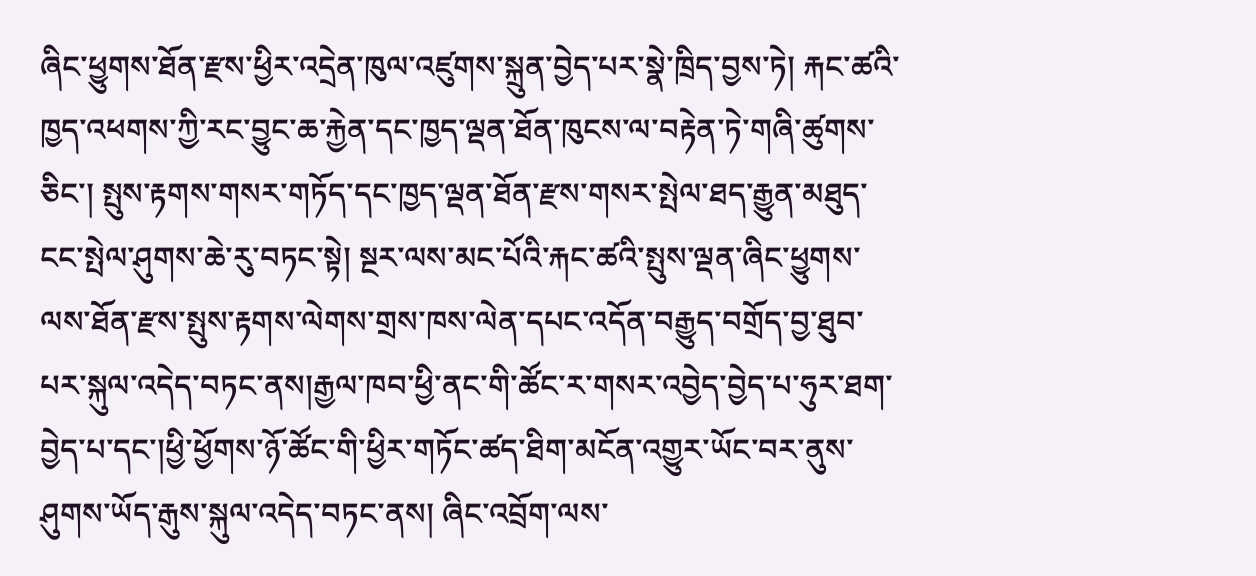ཞིང་ཕྱུགས་ཐོན་རྫས་ཕྱིར་འདྲེན་ཁུལ་འཛུགས་སྐྲུན་བྱེད་པར་སྣེ་ཁྲིད་བྱས་ཏེ། རྐང་ཚའི་ཁྱད་འཕགས་ཀྱི་རང་བྱུང་ཆ་རྐྱེན་དང་ཁྱད་ལྡན་ཐོན་ཁུངས་ལ་བརྟེན་ཏེ་གཞི་ཚུགས་ཅིང་། སྤུས་རྟགས་གསར་གཏོད་དང་ཁྱད་ལྡན་ཐོན་རྫས་གསར་སྤེལ་ཐད་རྒྱུན་མཐུད་ངང་སྤེལ་ཤུགས་ཆེ་རུ་བཏང་སྟེ། སྔར་ལས་མང་པོའི་རྐང་ཚའི་སྤུས་ལྡན་ཞིང་ཕྱུགས་ལས་ཐོན་རྫས་སྤུས་རྟགས་ལེགས་གྲས་ཁས་ལེན་དཔང་འདོན་བརྒྱུད་བགྲོད་བྱ་ཐུབ་པར་སྐུལ་འདེད་བཏང་ནས།རྒྱལ་ཁབ་ཕྱི་ནང་གི་ཚོང་ར་གསར་འབྱེད་བྱེད་པ་ཧུར་ཐག་བྱེད་པ་དང་།ཕྱི་ཕྱོགས་ཉོ་ཚོང་གི་ཕྱིར་གཏོང་ཚད་ཐིག་མངོན་འགྱུར་ཡོང་བར་ནུས་ཤུགས་ཡོད་རྒུས་སྐུལ་འདེད་བཏང་ནས། ཞིང་འབྲོག་ལས་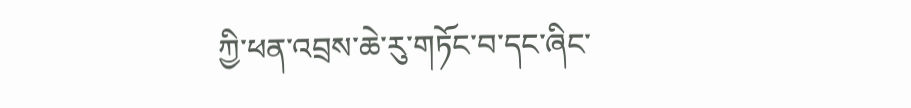ཀྱི་ཕན་འབྲས་ཆེ་རུ་གཏོང་བ་དང་ཞིང་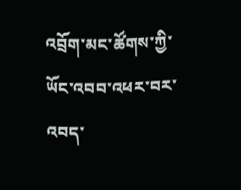འབྲོག་མང་ཚོགས་ཀྱི་ཡོང་འབབ་འཕར་བར་འབད་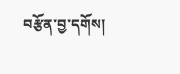བརྩོན་བྱ་དགོས།